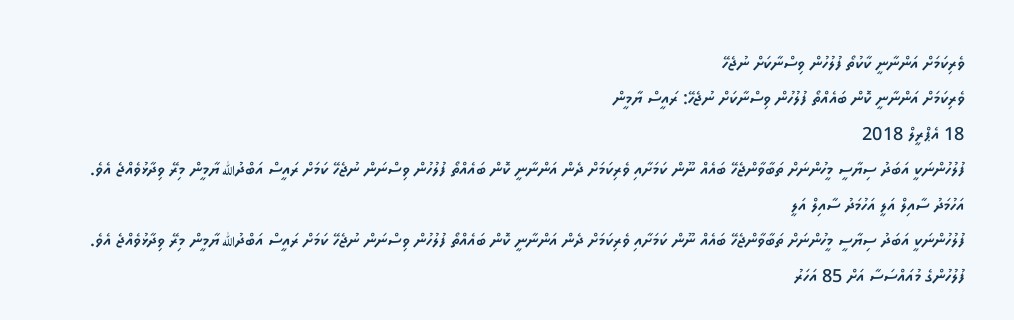ވެރިކަމަށް އަންނާނީ ކާކުތޯ ފުލުހުން ވިސްނާކަށް ނުޖެހޭ
ވެރިކަމަށް އަންނާނީ ކޮން ބައެއްތޯ ފުލުހުން ވިސްނާކަށް ނުޖެހޭ: ރައީސް ޔާމީން
18 އެޕްރީލް 2018
ފުލުހުންނަކީ އަބަދު ސިޔާސީ މީހުންނަށް ތަބާވާންޖެހޭ ބައެއް ނޫން ކަމަށާއި ވެރިކަމަށް ދެން އަންނާނީ ކޮން ބައެއްތޯ ފުލުހުން ވިސްނަން ނުޖެހޭ ކަމަށް ރައީސް އަބްދުالله ޔާމީން މިރޭ ވިދާޅުވެއްޖެ އެވެ.
އަހުމަދު ސާއިލް އަލީ އަހުމަދު ސާއިލް އަލީ
ފުލުހުންނަކީ އަބަދު ސިޔާސީ މީހުންނަށް ތަބާވާންޖެހޭ ބައެއް ނޫން ކަމަށާއި ވެރިކަމަށް ދެން އަންނާނީ ކޮން ބައެއްތޯ ފުލުހުން ވިސްނަން ނުޖެހޭ ކަމަށް ރައީސް އަބްދުالله ޔާމީން މިރޭ ވިދާޅުވެއްޖެ އެވެ.
ފުލުހުންގެ މުއައްސަސާ އަށް 85 އަހަރު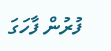ފުރުން ފާހަގަ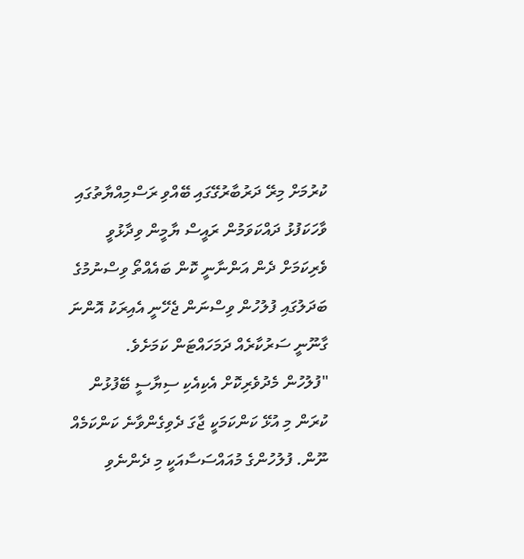ކުރުމަށް މިރޭ ދަރުބާރުގޭގައި ބޭއްވި ރަސްމިއްޔާތުގައި ވާހަކަފުޅު ދައްކަވަމުން ރައީސް ޔާމީން ވިދާޅުވީ ވެރިކަމަށް ދެން އަންނާނީ ކޮން ބައެއްތޯ ވިސްނުމުގެ ބަދަލުގައި ފުލުހުން ވިސްނަން ޖެހޭނީ އެއިރަކު އޮންނަ ގާނޫނީ ސަރުކާރެއް ދަމަހައްޓަން ކަމަށެވެ.
"ފުލުހުން މެދުވެރިކޮށް އެކިއެކި ސިޔާސީ ބޭފުޅުން ކުރަން މި އުޅޭ ކަންކަމަކީ ޖާގަ ދެވިގެންވާނެ ކަންކަމެއް ނޫން. ފުލުހުންގެ މުއައްސަސާއަކީ މި ދެންނެވި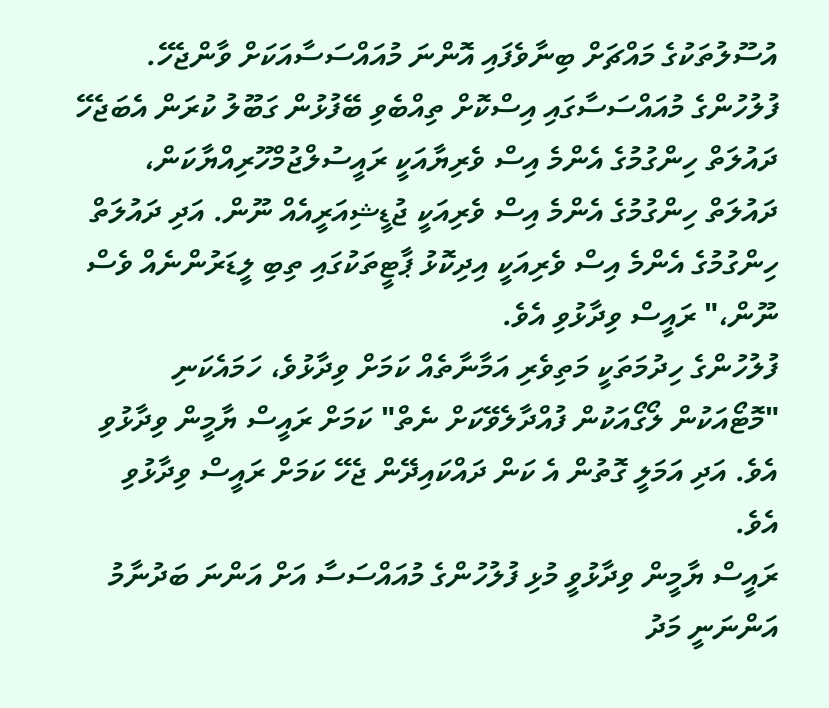އުސޫލުތަކުގެ މައްޗަށް ބިނާވެފައި އޮންނަ މުއައްސަސާއަކަށް ވާންޖެހޭ. ފުލުހުންގެ މުއައްސަސާގައި އިސްކޮށް ތިއްބެވި ބޭފުޅުން ގަބޫލު ކުރަން އެބަޖެހޭ ދައުލަތް ހިންގުމުގެ އެންމެ އިސް ވެރިޔާއަކީ ރައީސުލްޖުމްހޫރިއްޔާކަން، ދައުލަތް ހިންގުމުގެ އެންމެ އިސް ވެރިއަކީ ޖުޑީޝިއަރީއެއް ނޫން. އަދި ދައުލަތް ހިންގުމުގެ އެންމެ އިސް ވެރިއަކީ އިދިކޮޅު ޕާޓީތަކުގައި ތިބި ލީޑަރުންނެއް ވެސް ނޫން،" ރައީސް ވިދާޅުވި އެވެ.
ފުލުހުންގެ ހިދުމަތަކީ މަތިވެރި އަމާނާތެއް ކަމަށް ވިދާޅުވެ، ހަމައެކަނި "މޮޓޯއަކުން ލޯގޯއަކުން ފުއްދާލެވޭކަށް ނެތް" ކަމަށް ރައީސް ޔާމީން ވިދާޅުވި އެވެ. އަދި އަމަލީ ގޮތުން އެ ކަން ދައްކައިދޭން ޖެހޭ ކަމަށް ރައީސް ވިދާޅުވި އެވެ.
ރައީސް ޔާމީން ވިދާޅުވީ މުޅި ފުލުހުންގެ މުއައްސަސާ އަށް އަންނަ ބަދުނާމު އަންނަނީ މަދު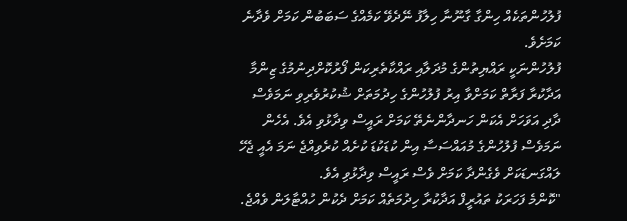ފުލުހުންތަކެއް ހިންގާ ގާނޫނާ ހިލާފު ނޭދެވޭ ކަމެއްގެ ސަބަބުން ކަމަށް ވެދާނެ ކަމަށެވެ.
ފުލުހުންނަކީ ރައްޔިތުންގެ މުދަލާއި ރައްކާތެރިކަން ފޯރުކޮށްދިނުމުގެ ޒިންމާ އަދާކުރާ ފަރާތް ކަމަށްވާ އިރު ފުލުހުންގެ ހިދުމަތަށް ޝުކުރުވެރިވި ނަމަވެސް ދާދި އަވަހަށް އެކަން ހަނދާންނެތޭ ކަމަށް ރައީސް ވިދާޅުވި އެވެ. އެހެން ނަމަވެސް ފުލުހުންގެ މުއައްސަސާ އިން ކުޑަކުޑަ ކުށެއް ކުރެވިއްޖެ ނަމަ އެއީ ޖެހޭ ލައްގަނޑަކަށް ވެގެންދާ ކަމަށް ވެސް ރައީސް ވިދާޅުވި އެވެ.
"ކޮންމެ ފަހަރަކު ތައުރީފް އަދާކުރާ ހިދުމަތެއް ކަމަށް ދެކުން ހުއްޓާލަން ވެއްޖެ.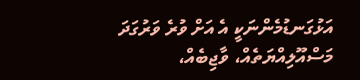އަޅުގަނޑުމެންނަކީ އެ އަށް ވުރެ ވަރުގަދަ މަސްއޫލިއްޔަތެއް، ވާޖިބެއް،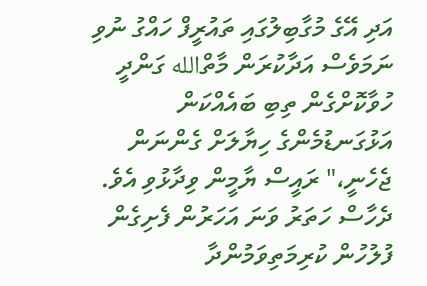އަދި އޭގެ މުގާބިލުގައި ތައުރީފް ހައްގު ނުވި ނަމަވެސް އަދާކުރަން މާތްالله ގަންދީ ހުވާކޮށްގެން ތިބި ބައެއްކަން އަޅުގަނޑުމެންގެ ހިޔާލަށް ގެންނަން ޖެހެނީ،" ރައީސް ޔާމީން ވިދާޅުވި އެވެ.
ދެހާސް ހަތަރު ވަނަ އަހަރުން ފެށިގެން ފުލުހުން ކުރިމަތިވަމުންދާ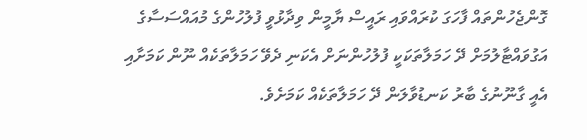ގޮންޖެހުންތައް ފާހަގަ ކުރައްވައި ރައީސް ޔާމީން ވިދާޅުވީ ފުލުހުންގެ މުއައްސަސާގެ އަގުވައްޓާލުމަށް ދޭ ހަމަލާތަކަކީ ފުލުހުންނަށް އެކަނި ދެވޭ ހަމަލާތަކެއް ނޫން ކަމަށާއި އެއީ ގާނޫނުގެ ބާރު ކަނޑުވާލަން ދޭ ހަމަލާތަކެއް ކަމަށެވެ.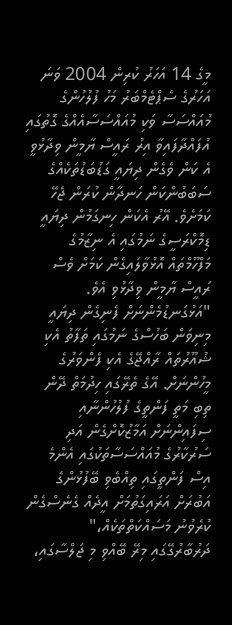މީގެ 14 އަހަރު ކުރިން 2004 ވަނަ އަހަރުގެ ސެޕްޓެމްބަރު މަހު ފުލުހުންގެ މުއައްސަސާ ވަކި މުއައްސަސާއެއްގެ ގޮތުގައި އުފައްދާފައިވާ އިރު ރައީސް ޔާމީން ވިދާޅުވީ އެ ކަން ވެގެން ދިޔައީ ގަޑުބަޑުތަކެއްގެ ސަބަބުންކަން ހަނދާން ކުރަން ޖެހޭ ކަމަށެވެ. އޭރު އެކަން ހިނގަމުން ދިޔައީ ޑިމޮކްރަސީގެ ނަމުގައި އެ ނިޒާމުގެ މަފްހޫމްތައް އޮޅުވާލައިގެން ކަމަށް ވެސް ރައީސް ޔާމީން ވިދާޅުވި އެވެ.
"އަޅުގަނޑުމެންނަށް ފެނިގެން ދިޔައީ މިނިވަން ބަހުސްގެ ނަމުގައި ތަފާތު އެކި ޝުއޫރުތައް ރާއްޖޭގެ އެކި ފެންވަރުގެ މީހުންނަށް. އޭގެ ތެރޭގައި ހިދުމަތް ދޭން ތިބި މަތީ ފަންތީގެ ފުލުހުންނާއި ސިފައިންނަށް އަމާޒުކޮށްގެން އަދި ސަރުކާރުގެ މުއައްސަސާތަކުގައި އެންމެ އިސް ފަންތީގައި ތިއްބެވި ބޭފުޅުންގެ އަބުރަށް އަރައިގަތުމަށް އީދެއް ގެނެސްގެން ކުރެވުނު މަސައްކަތްތަކެއް،"
ދަރުބާރުގޭގައި މިރޭ ބޭއްވި މި ޖަލްސާގައި،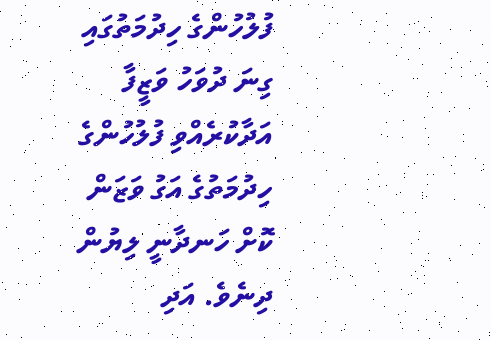ފުލުހުންގެ ހިދުމަތުގައި ގިނަ ދުވަހު ވަޒީފާ އަދާކުރެއްވި ފުލުހުންގެ ހިދުމަތުގެ އަގު ވަޒަން ކޮށް ހަނދާނީ ލިޔުން ދިނެވެ. އަދި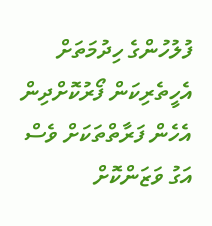ފުލުހުންގެ ހިދުމަތަށް އެހީތެރިކަން ފޯރުކޮށްދިން އެހެން ފަރާތްތަކަށް ވެސް އަގު ވަޒަންކޮށް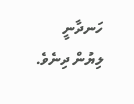ހަނދާނީ ލިޔުން ދިނެވެ.